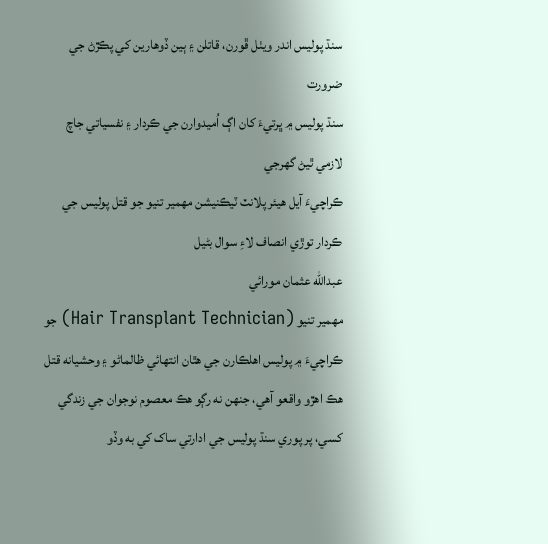سنڌ پوليس اندر ويٺل ڦورن، قاتلن ۽ ٻين ڏوهارين کي پڪڙڻ جي ضرورت
سنڌ پوليس ۾ ڀرتيءَ کان اڳ اُميدوارن جي ڪردار ۽ نفسياتي جاچ لازمي ٿيڻ گھرجي
ڪراچيءَ آيل ھيئر پلانٽ ٽيڪنيشن مهمير تنيو جو قتل پوليس جي ڪردار توڙي انصاف لاءِ سوال بڻيل
عبدالله عثمان مورائي
مهمير تنيو (Hair Transplant Technician) جو ڪراچيءَ ۾ پوليس اهلڪارن جي هٿان انتهائي ظالماڻو ۽ وحشيانه قتل هڪ اهڙو واقعو آهي، جنهن نه رڳو هڪ معصوم نوجوان جي زندگي کسي، پر پوري سنڌ پوليس جي ادارتي ساک کي به وڏو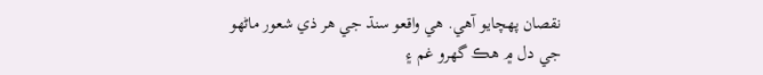نقصان پهچايو آهي. هي واقعو سنڌ جي هر ذي شعور ماڻهو جي دل ۾ هڪ گهرو غم ۽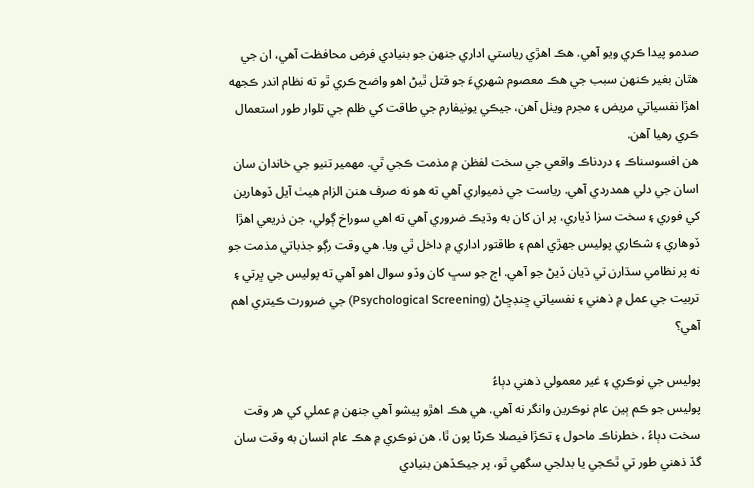صدمو پيدا ڪري ويو آهي. هڪ اهڙي رياستي اداري جنهن جو بنيادي فرض محافظت آهي، ان جي هٿان بغير ڪنهن سبب جي هڪ معصوم شهريءَ جو قتل ٿيڻ اهو واضح ڪري ٿو ته نظام اندر ڪجهه اهڙا نفسياتي مريض ۽ مجرم ويٺل آهن، جيڪي يونيفارم جي طاقت کي ظلم جي تلوار طور استعمال ڪري رهيا آهن.
هن افسوسناڪ ۽ دردناڪ واقعي جي سخت لفظن ۾ مذمت ڪجي ٿي. مهمير تنيو جي خاندان سان اسان جي دلي همدردي آهي. رياست جي ذميواري آهي ته هو نه صرف هنن الزام هيٺ آيل ڏوهارين کي فوري ۽ سخت سزا ڏياري، پر ان کان به وڌيڪ ضروري آهي ته اهي سوراخ ڳولي، جن ذريعي اهڙا ڏوهاري ۽ شڪاري پوليس جهڙي اهم ۽ طاقتور اداري ۾ داخل ٿي ويا. هي وقت رڳو جذباتي مذمت جو نه پر نظامي سڌارن تي ڌيان ڏيڻ جو آهي. اڄ جو سڀ کان وڏو سوال اهو آهي ته پوليس جي ڀرتي ۽ تربيت جي عمل ۾ ذهني ۽ نفسياتي ڇنڊڇاڻ (Psychological Screening) جي ضرورت ڪيتري اهم آهي؟

پوليس جي نوڪري ۽ غير معمولي ذهني دٻاءُ
پوليس جو ڪم ٻين عام نوڪرين وانگر نه آهي. هي هڪ اهڙو پيشو آهي جنهن ۾ عملي کي هر وقت سخت دٻاءُ ، خطرناڪ ماحول ۽ تڪڙا فيصلا ڪرڻا پون ٿا. هن نوڪري ۾ هڪ عام انسان به وقت سان گڏ ذهني طور تي ٿڪجي يا بدلجي سگهي ٿو، پر جيڪڏهن بنيادي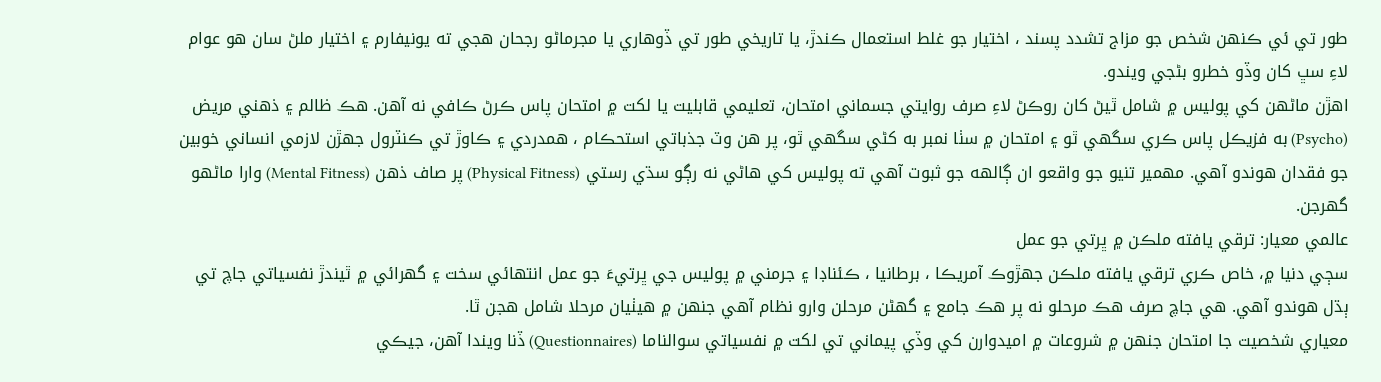طور تي ئي ڪنهن شخص جو مزاج تشدد پسند ، اختيار جو غلط استعمال ڪندڙ، يا تاريخي طور تي ڏوهاري يا مجرماڻو رجحان هجي ته يونيفارم ۽ اختيار ملڻ سان هو عوام لاءِ سڀ کان وڏو خطرو بڻجي ويندو.
اهڙن ماڻهن کي پوليس ۾ شامل ٿيڻ کان روڪڻ لاءِ صرف روايتي جسماني امتحان، تعليمي قابليت يا لکت ۾ امتحان پاس ڪرڻ ڪافي نه آهن. هڪ ظالم ۽ ذهني مريض (Psycho) به فزيڪل پاس ڪري سگهي ٿو ۽ امتحان ۾ سٺا نمبر به کڻي سگهي ٿو، پر هن وٽ جذباتي استحڪام ، همدردي ۽ ڪاوڙ تي ڪنٽرول جهڙن لازمي انساني خوبين جو فقدان هوندو آهي. مهمير تنيو جو واقعو ان ڳالهه جو ثبوت آهي ته پوليس کي هاڻي نه رڳو سڌي رستي (Physical Fitness) پر صاف ذهن (Mental Fitness) وارا ماڻهو گهرجن.
عالمي معيار: ترقي يافته ملڪن ۾ ڀرتي جو عمل
سڄي دنيا ۾، خاص ڪري ترقي يافته ملڪن جهڙوڪ آمريڪا ، برطانيا ، ڪئناڊا ۽ جرمني ۾ پوليس جي ڀرتيءَ جو عمل انتهائي سخت ۽ گهرائي ۾ ٿيندڙ نفسياتي جاچ تي ٻڌل هوندو آهي. هي جاچ صرف هڪ مرحلو نه پر هڪ جامع ۽ گهڻن مرحلن وارو نظام آهي جنهن ۾ هيٺيان مرحلا شامل هجن ٿا.
معياري شخصيت جا امتحان جنهن ۾ شروعات ۾ اميدوارن کي وڏي پيماني تي لکت ۾ نفسياتي سوالناما (Questionnaires) ڏنا ويندا آهن، جيڪي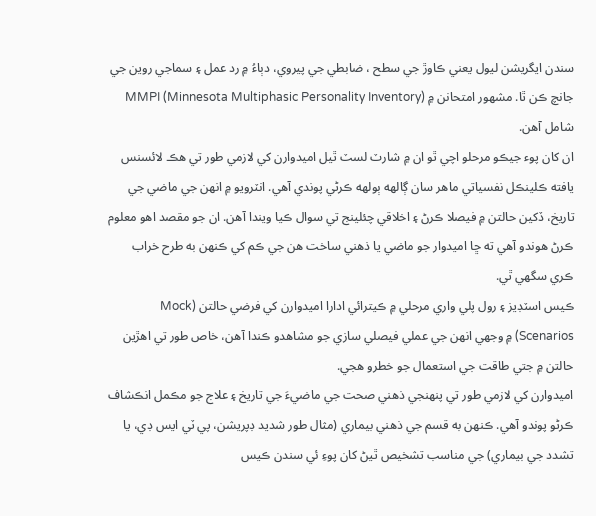سندن ايگريشن ليول يعني ڪاوڙ جي سطح ، ضابطي جي پيروي، دٻاءُ ۾ رد عمل ۽ سماجي روين جي جانچ ڪن ٿا. مشهور امتحانن ۾ MMPI (Minnesota Multiphasic Personality Inventory) شامل آهن.
ان کان پوء جيڪو مرحلو اچي ٿو ان ۾ شارٽ لسٽ ٿيل اميدوارن کي لازمي طور تي هڪ لائسنس يافته ڪلينڪل نفسياتي ماهر سان ڳالهه ٻولهه ڪرڻي پوندي آهي. انٽرويو ۾ انهن جي ماضي جي تاريخ، ڏکين حالتن ۾ فيصلا ڪرڻ ۽ اخلاقي چئلينج تي سوال ڪيا ويندا آهن. ان جو مقصد اهو معلوم ڪرڻ هوندو آهي ته ڇا اميدوار جو ماضي يا ذهني ساخت هن جي ڪم کي ڪنهن به طرح خراب ڪري سگهي ٿي.
ڪيس اسٽڊيز ۽ رول پلي واري مرحلي ۾ ڪيترائي ادارا اميدوارن کي فرضي حالتن (Mock Scenarios) ۾ وجهي انهن جي عملي فيصلي سازي جو مشاهدو ڪندا آهن، خاص طور تي اهڙين حالتن ۾ جتي طاقت جي استعمال جو خطرو هجي.
اميدوارن کي لازمي طور تي پنهنجي ذهني صحت جي ماضيءَ جي تاريخ ۽ علاج جو مڪمل انڪشاف ڪرڻو پوندو آهي. ڪنهن به قسم جي ذهني بيماري (مثال طور شديد ڊپريشن، پي ٽي ايس ڊي، يا تشدد جي بيماري) جي مناسب تشخيص ٿيڻ کان پوءِ ئي سندن ڪيس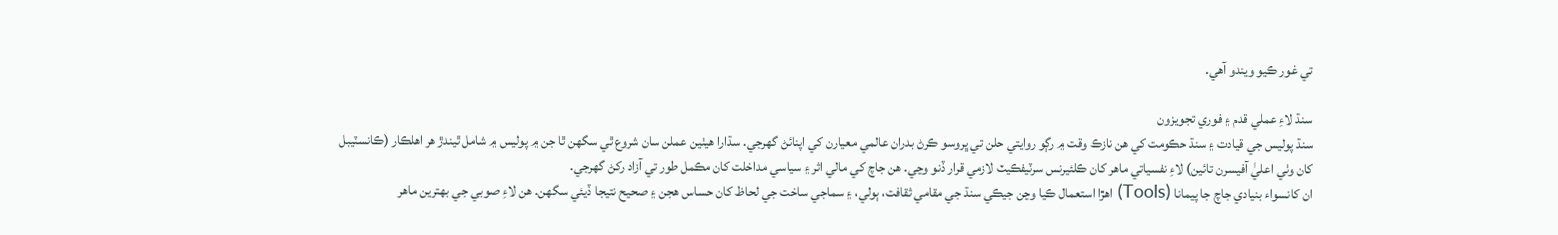تي غور ڪيو ويندو آهي.

سنڌ لاءِ عملي قدم ۽ فوري تجويزون
سنڌ پوليس جي قيادت ۽ سنڌ حڪومت کي هن نازڪ وقت ۾ رڳو روايتي حلن تي ڀروسو ڪرڻ بدران عالمي معيارن کي اپنائڻ گهرجي. سڌارا هيٺين عملن سان شروع ٿي سگهن ٿا جن ۾ پوليس ۾ شامل ٿيندڙ هر اهلڪار (ڪانسٽيبل کان وٺي اعليٰ آفيسرن تائين) لاءِ نفسياتي ماهر کان ڪلئيرنس سرٽيفڪيٽ لازمي قرار ڏنو وڃي. هن جاچ کي مالي اثر ۽ سياسي مداخلت کان مڪمل طور تي آزاد رکڻ گهرجي.
ان کانسواء بنيادي جاچ جا پيمانا (Tools) اهڙا استعمال ڪيا وڃن جيڪي سنڌ جي مقامي ثقافت، ٻولي، ۽ سماجي ساخت جي لحاظ کان حساس هجن ۽ صحيح نتيجا ڏيئي سگهن. هن لاءِ صوبي جي بهترين ماهر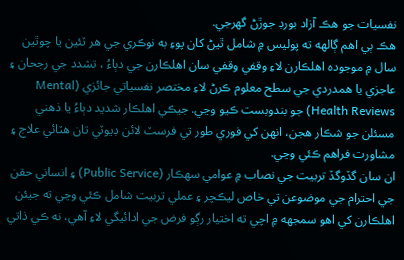نفسيات جو هڪ آزاد بورڊ جوڙڻ گهرجي.
هڪ ٻي اهم ڳالهه ته پوليس ۾ شامل ٿيڻ کان پوءِ به نوڪري جي هر ٽئين يا چوٿين سال ۾ موجوده اهلڪارن لاءِ وقفي وقفي سان اهلڪارن جي دٻاءُ ، تشدد جي رجحان ۽ عاجزي يا همدردي جي سطح معلوم ڪرڻ لاءِ مختصر نفسياتي جائزي (Mental Health Reviews) جو بندوبست ڪيو وڃي. جيڪي اهلڪار شديد دٻاءُ يا ذهني مسئلن جو شڪار هجن، انهن کي فوري طور تي فرسٽ لائن ڊيوٽي تان هٽائي علاج ۽ مشاورت فراهم ڪئي وڃي.
ان سان گڏوگڏ تربيت جي نصاب ۾ عوامي سهڪار (Public Service) ۽ انساني حقن جي احترام جي موضوعن تي خاص ليڪچر ۽ عملي تربيت شامل ڪئي وڃي ته جيئن اهلڪارن کي اهو سمجهه ۾ اچي ته اختيار رڳو فرض جي ادائيگي لاءِ آهي، نه ڪي ذاتي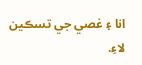انا ۽ غصي جي تسڪين لاءِ.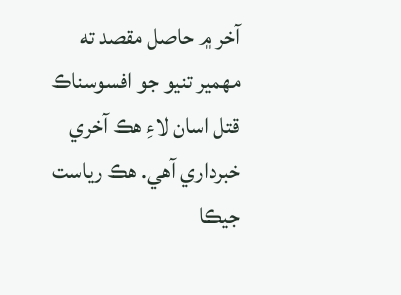آخر ۾ حاصل مقصد ته مهمير تنيو جو افسوسناڪ قتل اسان لاءِ هڪ آخري خبرداري آهي. هڪ رياست جيڪا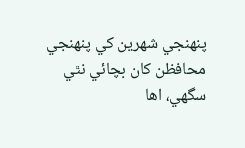پنهنجي شهرين کي پنهنجي محافظن کان بچائي نٿي سگهي، اها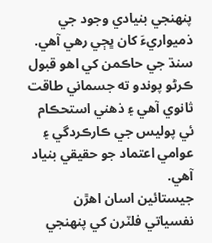پنهنجي بنيادي وجود جي ذميواريءَ کان ڀڄي رهي آهي. سنڌ جي حاڪمن کي اهو قبول ڪرڻو پوندو ته جسماني طاقت ثانوي آهي ۽ ذهني استحڪام ئي پوليس جي ڪارڪردگي ۽ عوامي اعتماد جو حقيقي بنياد آهي.
جيستائين اسان اهڙن نفسياتي فلٽرن کي پنهنجي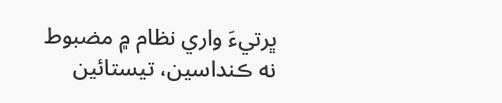ڀرتيءَ واري نظام ۾ مضبوط نه ڪنداسين، تيستائين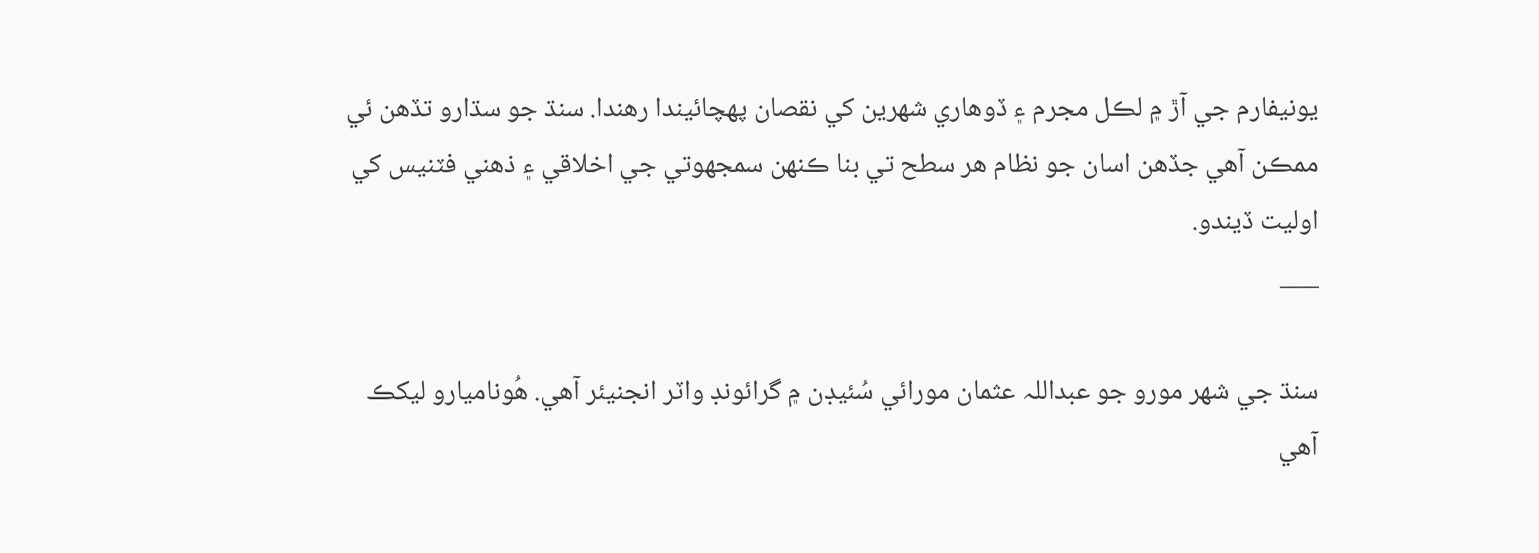يونيفارم جي آڙ ۾ لڪل مجرم ۽ ڏوهاري شهرين کي نقصان پهچائيندا رهندا. سنڌ جو سڌارو تڏهن ئي ممڪن آهي جڏهن اسان جو نظام هر سطح تي بنا ڪنهن سمجهوتي جي اخلاقي ۽ ذهني فٽنيس کي اوليت ڏيندو.
___

سنڌ جي شھر مورو جو عبداللہ عثمان مورائي سُئيڊن ۾ گرائونڊ واٽر انجنيئر آھي. ھُوناميارو ليکڪ آھي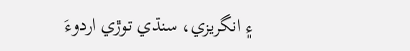۽ انگريزي، سنڌي توڙي اردوءَ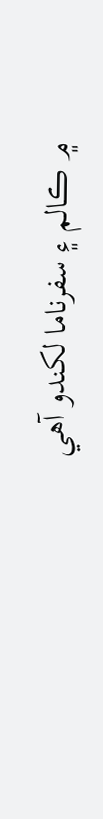۾ ڪالم ۽ سفرناما لکندو آھي